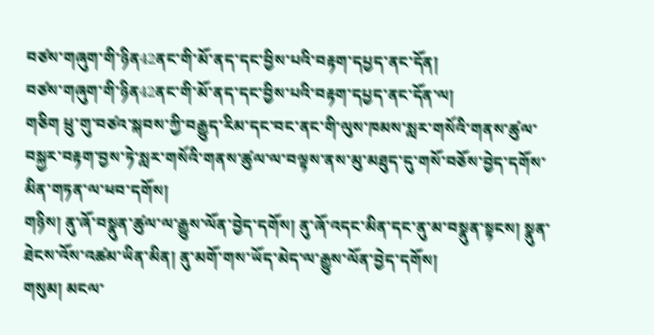བཙས་གཞུག་གི་ཉིན42ནང་གི་མོ་ནད་དང་བྱིས་པའི་བརྟག་དཔྱད་ནང་དོན།
བཙས་གཞུག་གི་ཉིན42ནང་གི་མོ་ནད་དང་བྱིས་པའི་བརྟག་དཔྱད་ནང་དོན་ལ།
གཅིག ཕྲུ་གུ་བཙའ་སྐབས་ཀྱི་བརྒྱུད་རིམ་དང་བང་ནང་གི་ལུས་ཁམས་སླར་གསོའི་གནས་ཚུལ་བསྐྱར་བརྟག་བྱས་ཏེ་སླར་གསོའི་གནས་ཚུལ་ལ་བལྟས་ནས་མུ་མཐུད་དུ་གསོ་བཅོས་བྱེད་དགོས་མིན་གཏན་ལ་ཕབ་དགོས།
གཉིས། ནུ་ཞོ་བསྣུན་ཚུལ་ལ་རྒྱུས་ལོན་བྱེད་དགོས། ནུ་ཞོ་འདང་མིན་དང་ནུ་མ་བསྣུན་སྟངས། སྣུན་ཐེངས་འོས་འཚམ་ཡིན་མིན། ནུ་མགོ་གས་ཡོད་མེད་ལ་རྒྱུས་ལོན་བྱེད་དགོས།
གསུམ། མངལ་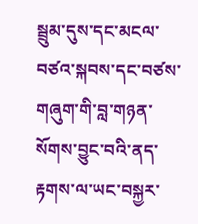སྦྲུམ་དུས་དང་མངལ་བཙའ་སྐབས་དང་བཙས་གཞུག་གི་བླ་གཉན་སོགས་བྱུང་བའི་ནད་རྟགས་ལ་ཡང་བསྐྱར་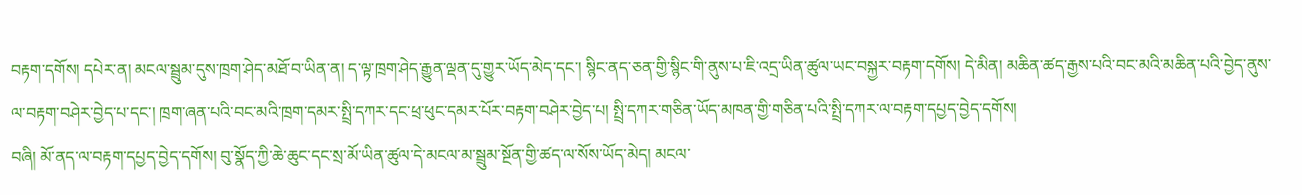བརྟག་དགོས། དཔེར་ན། མངལ་སྦྲུམ་དུས་ཁྲག་ཤེད་མཐོ་བ་ཡིན་ན། ད་ལྟ་ཁྲག་ཤེད་རྒྱུན་ལྡན་དུ་གྱུར་ཡོད་མེད་དང་། སྙིང་ནད་ཅན་གྱི་སྙིང་གི་ནུས་པ་ཇི་འདྲ་ཡིན་ཚུལ་ཡང་བསྐྱར་བརྟག་དགོས། དེ་མིན། མཆིན་ཚད་རྒྱས་པའི་བང་མའི་མཆིན་པའི་བྱེད་ནུས་ལ་བརྟག་བཤེར་བྱེད་པ་དང་། ཁྲག་ཞན་པའི་བང་མའི་ཁྲག་དམར་སྤྲི་དཀར་དང་ཕྲ་ཕུང་དམར་པོར་བརྟག་བཤེར་བྱེད་པ། སྤྲི་དཀར་གཅིན་ཡོད་མཁན་གྱི་གཅིན་པའི་སྤྲི་དཀར་ལ་བརྟག་དཔྱད་བྱེད་དགོས།
བཞི། མོ་ནད་ལ་བརྟག་དཔྱད་བྱེད་དགོས། བུ་སྣོད་ཀྱི་ཆེ་ཆུང་དང་སྲ་མོ་ཡིན་ཚུལ་དེ་མངལ་མ་སྦྲུམ་སྔོན་གྱི་ཚད་ལ་སོས་ཡོད་མེད། མངལ་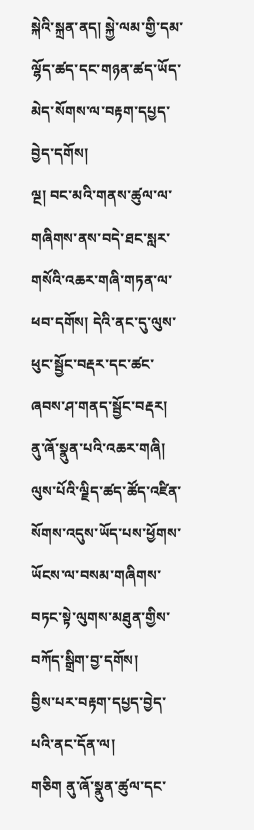སྐེའི་སྐྲན་ནད། སྐྱེ་ལམ་གྱི་དམ་ལྷོད་ཚད་དང་གཉན་ཚད་ཡོད་མེད་སོགས་ལ་བརྟག་དཔྱད་བྱེད་དགོས།
ལྔ། བང་མའི་གནས་ཚུལ་ལ་གཞིགས་ནས་བདེ་ཐང་སླར་གསོའི་འཆར་གཞི་གཏན་ལ་ཕབ་དགོས། དེའི་ནང་དུ་ལུས་ཕུང་སྦྱོང་བརྡར་དང་ཚང་ཞབས་ཤ་གནད་སྦྱོང་བརྡར། ནུ་ཞོ་སྣུན་པའི་འཆར་གཞི། ལུས་པོའི་ལྗིད་ཚད་ཚོད་འཛིན་སོགས་འདུས་ཡོད་པས་ཕྱོགས་ཡོངས་ལ་བསམ་གཞིགས་བཏང་སྟེ་ལུགས་མཐུན་གྱིས་བཀོད་སྒྲིག་བྱ་དགོས།
བྱིས་པར་བརྟག་དཔྱད་བྱེད་པའི་ནང་དོན་ལ།
གཅིག ནུ་ཞོ་སྣུན་ཚུལ་དང་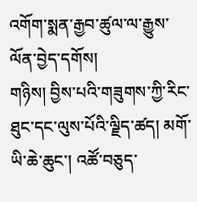འགོག་སྨན་རྒྱབ་ཚུལ་ལ་རྒྱུས་ལོན་བྱེད་དགོས།
གཉིས། བྱིས་པའི་གཟུགས་ཀྱི་རིང་ཐུང་དང་ལུས་པོའི་ལྗིད་ཚད། མགོ་ཡི་ཆེ་ཆུང་། འཚོ་བཅུད་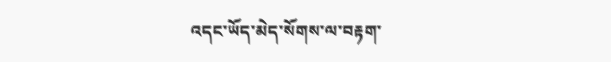འདང་ཡོད་མེད་སོགས་ལ་བརྟག་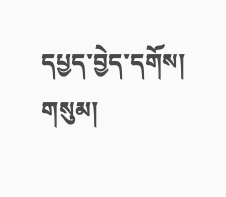དཔྱད་བྱེད་དགོས།
གསུམ།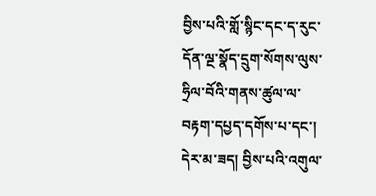བྱིས་པའི་གློ་སྙིང་དང་ད་རུང་དོན་ལྔ་སྣོད་དྲུག་སོགས་ལུས་ཧྲིལ་བོའི་གནས་ཚུལ་ལ་བརྟག་དཔྱད་དགོས་པ་དང་། དེར་མ་ཟད། བྱིས་པའི་འགུལ་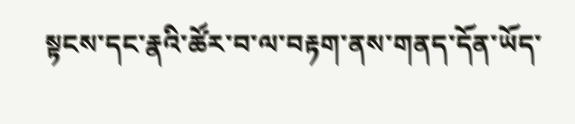སྟངས་དང་རྣའི་ཚོར་བ་ལ་བརྟག་ནས་གནད་དོན་ཡོད་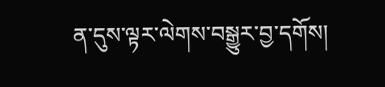ན་དུས་ལྟར་ལེགས་བསྒྱུར་བྱ་དགོས།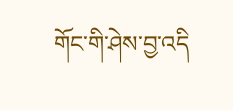གོང་གི་ཤེས་བྱ་འདི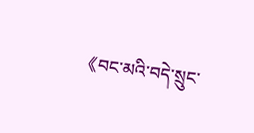《བང་མའི་བདེ་སྲུང་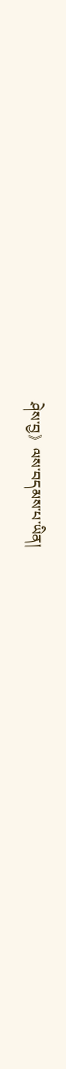ཤེས་བྱ》ལས་བདམས་པ་ཡིན།